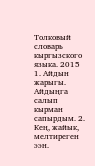Толковый словарь кыргызского языка. 2015
1. Айдын жарыгы. Айдыңга салып кырман сапырдым. 2. Кең, жайык, мелтиреген ээн.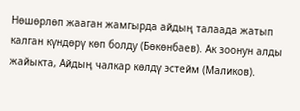Нөшөрлөп жааган жамгырда айдың талаада жатып калган күндөрү көп болду (Бөкөнбаев). Ак зоонун алды жайыкта, Айдың чалкар көлдү эстейм (Маликов).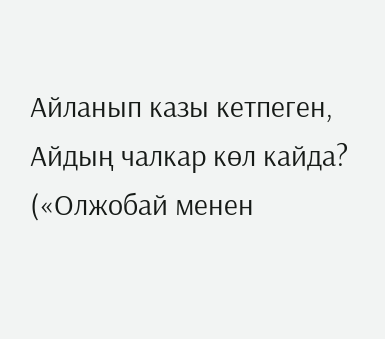Айланып казы кетпеген, Айдың чалкар көл кайда? («Олжобай менен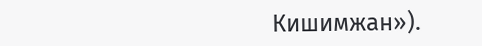Кишимжан»).